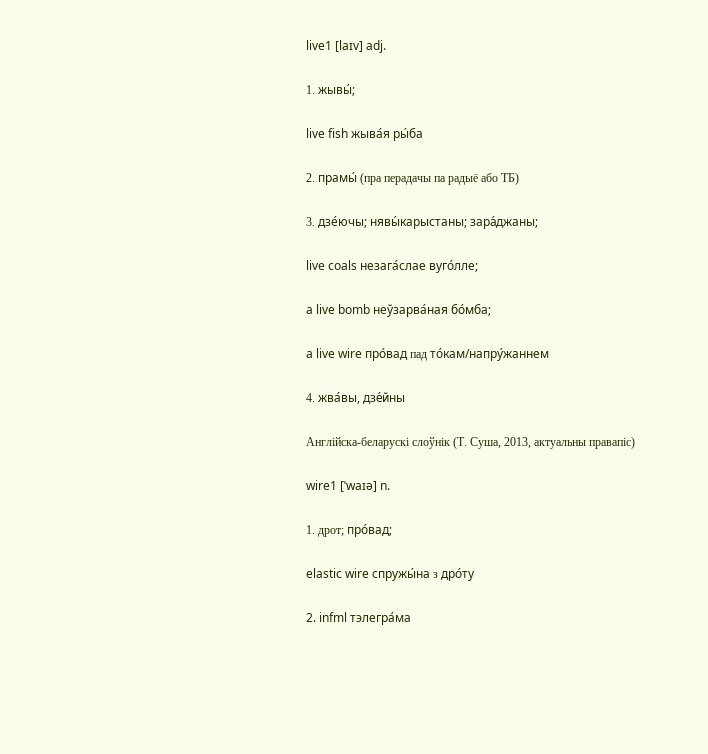live1 [laɪv] adj.

1. жывы́;

live fish жыва́я ры́ба

2. прамы́ (пра перадачы па радыё або ТБ)

3. дзе́ючы; нявы́карыстаны; зара́джаны;

live coals незага́слае вуго́лле;

a live bomb неўзарва́ная бо́мба;

a live wire про́вад пад то́кам/напру́жаннем

4. жва́вы, дзе́йны

Англійска-беларускі слоўнік (Т. Суша, 2013, актуальны правапіс)

wire1 [ˈwaɪə] n.

1. дрот; про́вад;

elastic wire спружы́на з дро́ту

2. infml тэлегра́ма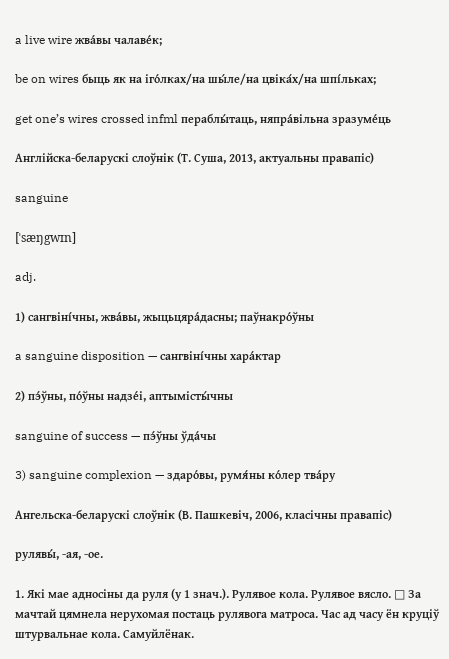a live wire жва́вы чалаве́к;

be on wires быць як на іго́лках/на шы́ле/на цвіка́х/на шпі́льках;

get one’s wires crossed infml пераблы́таць, няпра́вільна зразуме́ць

Англійска-беларускі слоўнік (Т. Суша, 2013, актуальны правапіс)

sanguine

[ˈsæŋgwɪn]

adj.

1) сангвіні́чны, жва́вы, жыцьцяра́дасны; паўнакро́ўны

a sanguine disposition — сангвіні́чны хара́ктар

2) пэ́ўны, по́ўны надзе́і, аптымісты́чны

sanguine of success — пэ́ўны ўда́чы

3) sanguine complexion — здаро́вы, румя́ны ко́лер тва́ру

Ангельска-беларускі слоўнік (В. Пашкевіч, 2006, класічны правапіс)

рулявы́, ‑ая, ‑ое.

1. Які мае адносіны да руля (у 1 знач.). Рулявое кола. Рулявое вясло. □ За мачтай цямнела нерухомая постаць рулявога матроса. Час ад часу ён круціў штурвальнае кола. Самуйлёнак.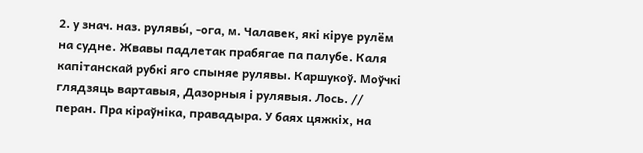2. у знач. наз. рулявы́, ‑ога, м. Чалавек, які кіруе рулём на судне. Жвавы падлетак прабягае па палубе. Каля капітанскай рубкі яго спыняе рулявы. Каршукоў. Моўчкі глядзяць вартавыя, Дазорныя і рулявыя. Лось. // перан. Пра кіраўніка, правадыра. У баях цяжкіх, на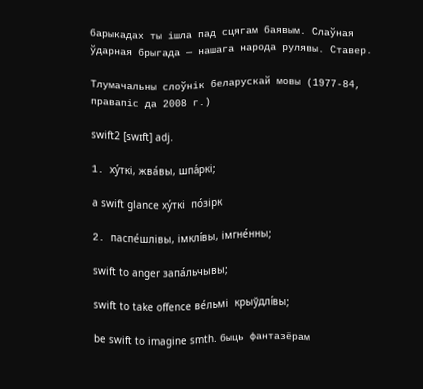барыкадах ты ішла пад сцягам баявым. Слаўная ўдарная брыгада — нашага народа рулявы. Ставер.

Тлумачальны слоўнік беларускай мовы (1977-84, правапіс да 2008 г.)

swift2 [swɪft] adj.

1. ху́ткі, жва́вы, шпа́ркі;

a swift glance ху́ткі по́зірк

2. паспе́шлівы, імклі́вы, імгне́нны;

swift to anger запа́льчывы;

swift to take offence ве́льмі крыўдлі́вы;

be swift to imagine smth. быць фантазёрам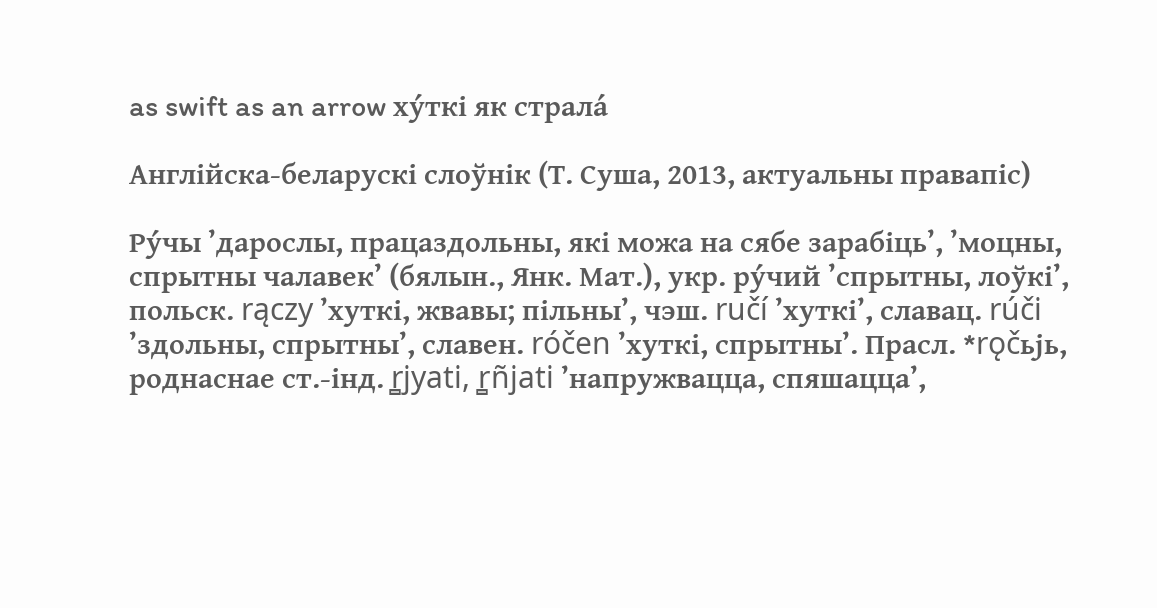as swift as an arrow ху́ткі як страла́

Англійска-беларускі слоўнік (Т. Суша, 2013, актуальны правапіс)

Ру́чы ’дарослы, працаздольны, які можа на сябе зарабіць’, ’моцны, спрытны чалавек’ (бялын., Янк. Мат.), укр. ру́чий ’спрытны, лоўкі’, польск. rączy ’хуткі, жвавы; пільны’, чэш. ručí ’хуткі’, славац. rúči ’здольны, спрытны’, славен. róčen ’хуткі, спрытны’. Прасл. *rǫčьjь, роднаснае ст.-інд. r̻jyati, r̻ñjati ’напружвацца, спяшацца’,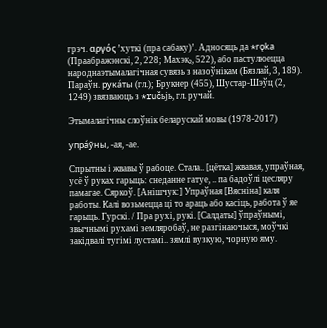грэч. αργός ’хуткі (пра сабаку)’. Адносяць да *rǫka (Праабражэнскі, 2, 228; Махэк₂, 522), або пастулюецца народнаэтымалагічная сувязь з назоўнікам (Бязлай, 3, 189). Параўн. рука́ты (гл.); Брукнер (455), Шустар-Шэўц (2, 1249) звязваюць з *ručьjь, гл. ручай.

Этымалагічны слоўнік беларускай мовы (1978-2017)

упра́ўны, ‑ая, ‑ае.

Спрытны і жвавы ў рабоце. Стала.. [цётка] жвавая, упраўная, усё ў руках гарыць: снеданне гатуе, .. па бадоўлі цесляру памагае. Сяркоў. [Анішчук:] Упраўная [Вясніна] каля работы. Калі возьмецца ці то араць або касіць, работа ў яе гарыць. Гурскі. / Пра рухі, рукі. [Салдаты] ўпраўнымі, звычнымі рухамі земляробаў, не разгінаючыся, моўчкі закідвалі тугімі лустамі.. зямлі вузкую, чорную яму.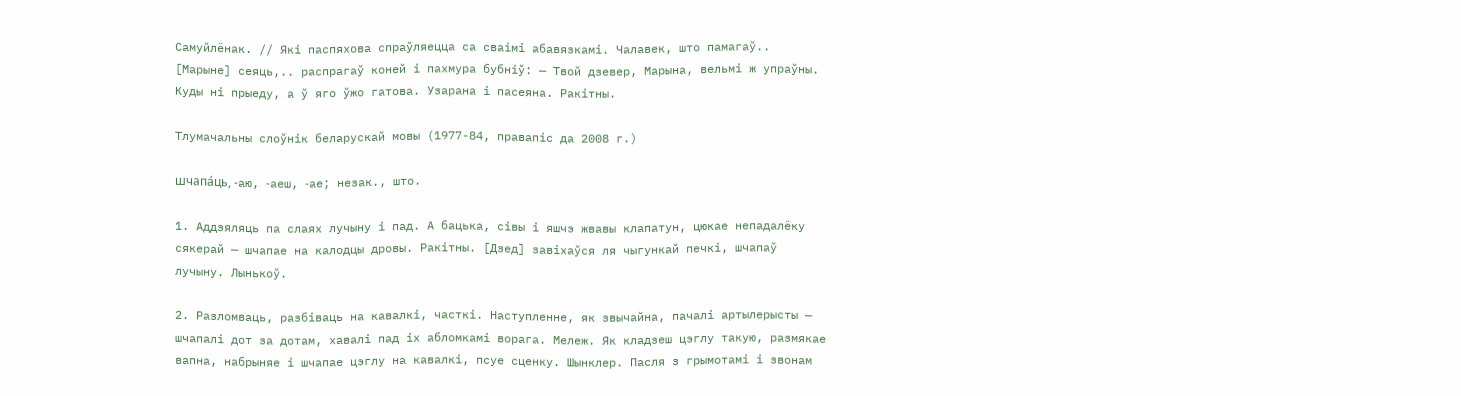Самуйлёнак. // Які паспяхова спраўляецца са сваімі абавязкамі. Чалавек, што памагаў.. [Марыне] сеяць,.. распрагаў коней і пахмура бубніў: — Твой дзевер, Марына, вельмі ж упраўны. Куды ні прыеду, а ў яго ўжо гатова. Узарана і пасеяна. Ракітны.

Тлумачальны слоўнік беларускай мовы (1977-84, правапіс да 2008 г.)

шчапа́ць, ‑аю, ‑аеш, ‑ае; незак., што.

1. Аддзяляць па слаях лучыну і пад. А бацька, сівы і яшчэ жвавы клапатун, цюкае непадалёку сякерай — шчапае на калодцы дровы. Ракітны. [Дзед] завіхаўся ля чыгункай печкі, шчапаў лучыну. Лынькоў.

2. Разломваць, разбіваць на кавалкі, часткі. Наступленне, як звычайна, пачалі артылерысты — шчапалі дот за дотам, хавалі пад іх абломкамі ворага. Мележ. Як кладзеш цэглу такую, размякае вапна, набрыняе і шчапае цэглу на кавалкі, псуе сценку. Шынклер. Пасля з грымотамі і звонам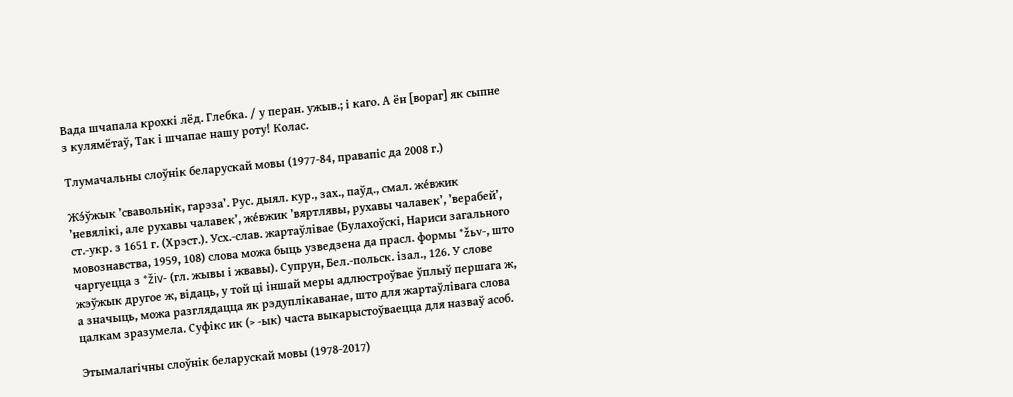Вада шчапала крохкі лёд. Глебка. / у перан. ужыв.; і каго. А ён [вораг] як сыпне з кулямётаў, Так і шчапае нашу роту! Колас.

Тлумачальны слоўнік беларускай мовы (1977-84, правапіс да 2008 г.)

Жэ́ўжык ’свавольнік, гарэза’. Рус. дыял. кур., зах., паўд., смал. же́вжик ’невялікі, але рухавы чалавек’, же́вжик ’вяртлявы, рухавы чалавек’, ’верабей’, ст.-укр. з 1651 г. (Хрэст.). Усх.-слав. жартаўлівае (Булахоўскі, Нариси загального мовознавства, 1959, 108) слова можа быць узведзена да прасл. формы *žьv‑, што чаргуецца з *živ‑ (гл. жывы і жвавы). Супрун, Бел.-польск. ізал., 126. У слове жэўжык другое ж, відаць, у той ці іншай меры адлюстроўвае ўплыў першага ж, а значыць, можа разглядацца як рэдуплікаванае, што для жартаўлівага слова цалкам зразумела. Суфікс ик (> ‑ык) часта выкарыстоўваецца для назваў асоб.

Этымалагічны слоўнік беларускай мовы (1978-2017)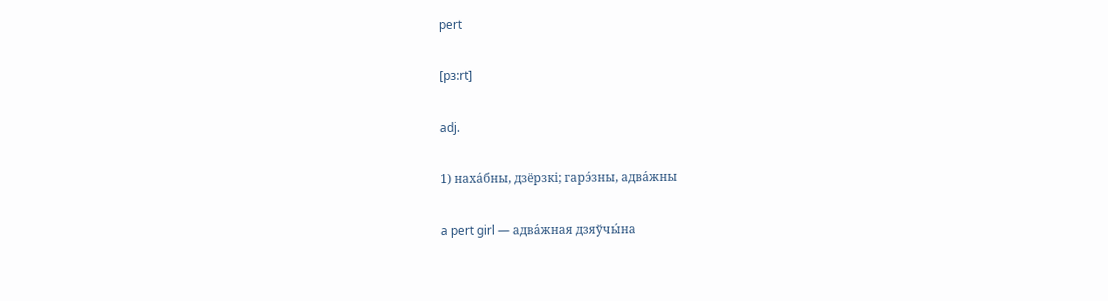pert

[pɜ:rt]

adj.

1) наха́бны, дзёрзкі; гарэ́зны, адва́жны

a pert girl — адва́жная дзяўчы́на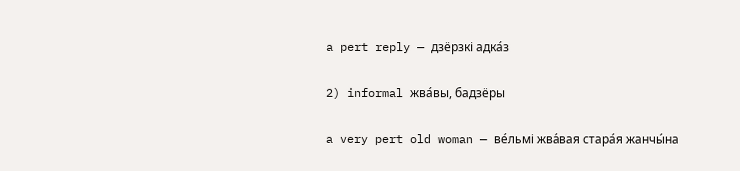a pert reply — дзёрзкі адка́з

2) informal жва́вы, бадзёры

a very pert old woman — ве́льмі жва́вая стара́я жанчы́на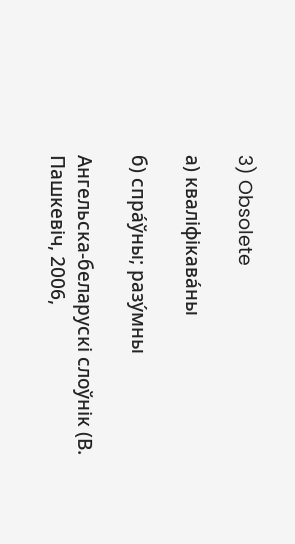3) Obsolete

а) кваліфікава́ны

б) спра́ўны; разу́мны

Ангельска-беларускі слоўнік (В. Пашкевіч, 2006,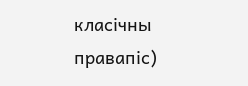класічны правапіс)